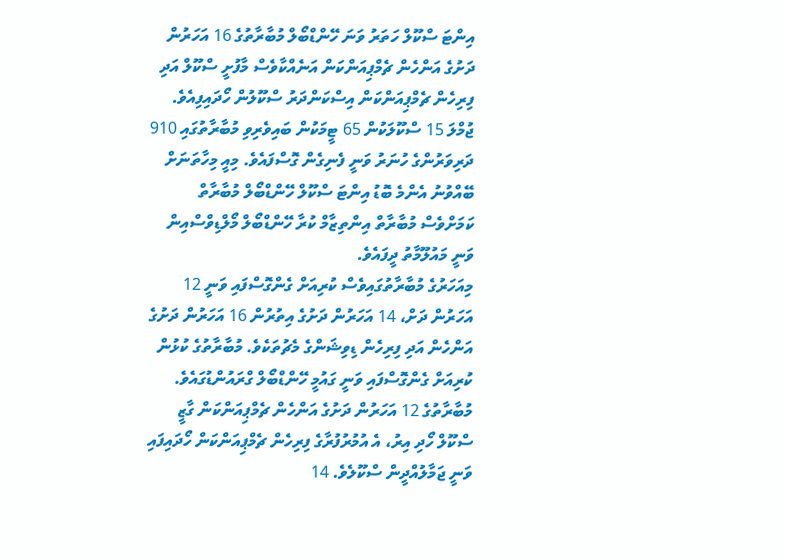އިންޓަ ސްކޫލް ހަތަރު ވަނަ ހޭންޑްބޯލް މުބާރާތުގެ 16 އަހަރުން ދަށުގެ އަންހެން ޗެމްޕިއަންކަން އަނެއްކާވެސް މާފުށީ ސްކޫލް އަދި ފިރިހެން ޗެމްޕިއަންކަން އިސްކަންދަރު ސްކޫލުން ހޯދައިފިއެވެ.
ޖުމްލަ 15 ސްކޫލަކުން 65 ޓީމަކުން ބައިވެރިވި މުބާރާތުގައި 910 ދަރިވަރުންގެ ހުނަރު ވަނީ ފެނިގެން ގޮސްފައެވެ. މިއީ މިހާތަނަށް ބޭއްވުނު އެންމެ ބޮޑު އިންޓަ ސްކޫލް ހޭންޑްބޯލް މުބާރާތް ކަމަށްވެސް މުބާރާތް އިންތިޒާމް ކުރާ ހޭންޑްބޯލް މޯލްޑިވްސްއިން ވަނީ މައުލޫމާތު ދީފައެވެ.
މިއަހަރުގެ މުބާރާތުގައިވެސް ކުރިއަށް ގެންގޮސްފައި ވަނީ 12 އަހަރުން ދަށް، 14 އަހަރުން ދަށުގެ އިތުރުން 16 އަހަރުން ދަށުގެ އަންހެން އަދި ފިރިހެން ޑިވިޝަންގެ މެޗުތަކެވެ. މުބާރާތުގެ ކުޅުން ކުރިއަށް ގެންގޮސްފައި ވަނީ ގައުމީ ހޭންޑްބޯލް ގްރައުންޑުގައެވެ.
މުބާރާތުގެ 12 އަހަރުން ދަށުގެ އަންހެން ޗެމްޕިއަންކަން ގާޒީ ސްކޫލް ހޯދި އިރު، އެ އުމުރުފުރާގެ ފިރިހެން ޗެމްޕިއަންކަން ހޯދައިފައި ވަނީ ޖަމާލުއްދީން ސްކޫލެވެ. 14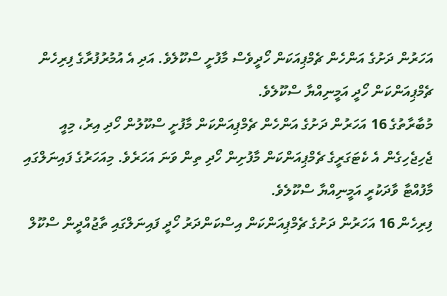އަހަރުން ދަށުގެ އަންހެން ޗެމްޕިއަކަން ހޯދީވެސް މާފުށީ ސްކޫލެވެ. އަދި އެ އުމުރުފުރާގެ ފިރިހެން ޗެމްޕިއަންކަން ހޯދީ އަމީނިއްޔާ ސްކޫލެވެ.
މުބާރާތުގެ 16 އަހަރުން ދަށުގެ އަންހެން ޗެމްޕިއަންކަން މާފުށީ ސްކޫލުން ހޯދި އިރު، މިއީ ޖެހިޖެހިގެން އެ ކެޓަގަރީގެ ޗެމްޕިއަންކަން މާފުށިން ހޯދި ތިން ވަނަ އަހަރެވެ. މިއަހަރުގެ ފައިނަލްގައި މާފުއްޓާ ވާދަކުރީ އަމީނިއްޔާ ސްކޫލެވެ.
ފިރިހެން 16 އަހަރުން ދަށުގެ ޗެމްޕިއަންކަން އިސްކަންދަރު ހޯދީ ފައިނަލްގައި ތާޖުއްދީން ސްކޫލް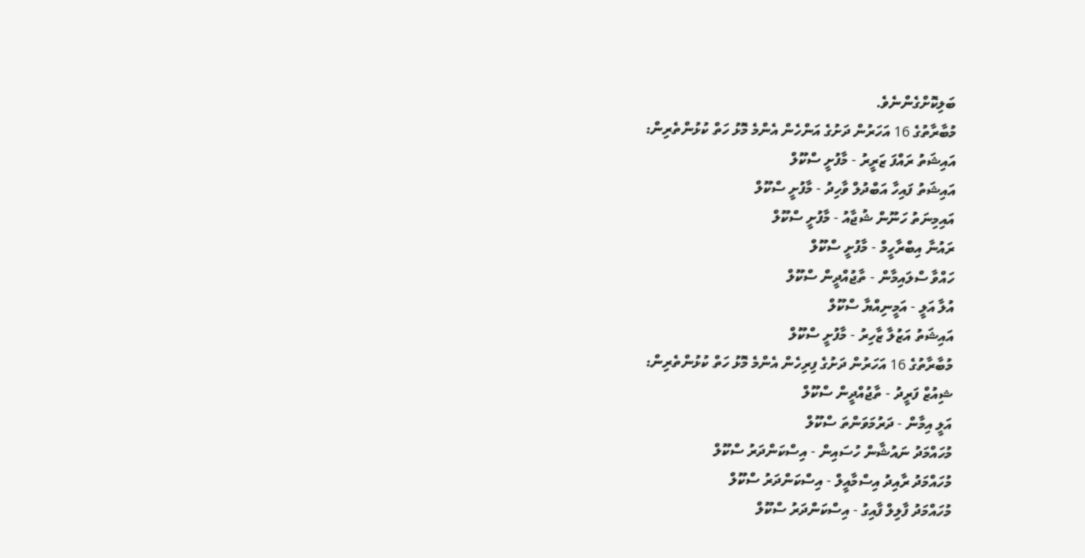ބަލިކޮށްގެންނެވެ.
މުބާރާތުގެ 16 އަހަރުން ދަށުގެ އަންހެން އެންމެ މޮޅު ހަތް ކުޅުންތެރިން:
އައިޝަތު ރައްފަ ޒަރީރު - މާފުށީ ސްކޫލް
އައިޝަތު ފައިހާ އަބްދުލް ވާހިދު - މާފުށީ ސްކޫލް
އައިމިނަތު ހަނޫން ޝުޖާއު - މާފުށީ ސްކޫލް
ރައުނާ އިބްރާހީމް - މާފުށީ ސްކޫލް
ހައްވާ ސްލައިމާން - ތާޖުއްދީން ސްކޫލް
އުލާ އަލީ - އަމީނިއްޔާ ސްކޫލް
އައިޝަތު އަޒުލާ ޒާހިރު - މާފުށީ ސްކޫލް
މުބާރާތުގެ 16 އަހަރުން ދަށުގެ ފިރިހެން އެންމެ މޮޅު ހަތް ކުޅުންތެރިން:
ޝިއުޒް ފަރީދު - ތާޖުއްދީން ސްކޫލް
އަލީ އިމާން - ދަރުމަވަންތަ ސްކޫލް
މުހައްމަދު ނައުޝާން ހުސައިން - އިސްކަންދަރު ސްކޫލް
މުހައްމަދު ރާއިދު އިސްމާއީލް - އިސްކަންދަރު ސްކޫލް
މުހައްމަދު ފާލިލް ފާއިގު - އިސްކަންދަރު ސްކޫލް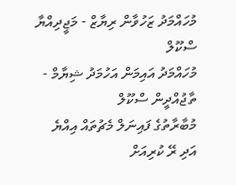މުހައްމަދު ޒަހުވާން ރިޔާޒް - މަޖީދިއްޔާ ސްކޫލް
މުހައްމަދު އައިމަން އަހުމަދު ޝިޔާމް - ތާޖުއްދީން ސްކޫލް
މުބާރާތުގެ ފައިނަލް މެޗުތައް އިއްޔެ އަދި ރޭ ކުރިއަށް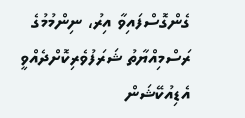ގެންގޮސްފައިވާ އިރު، ނިންމުމުގެ ރަސްމިއްޔާތު ޝަރަފުވެރިކޮށްދެއްވީ އެޑިއުކޭޝަން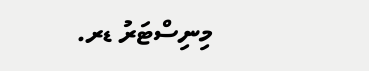މިނިސްޓަރު ޑރ.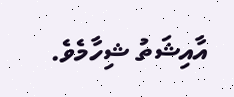އާއިޝަތު ޝިހާމެވެ.